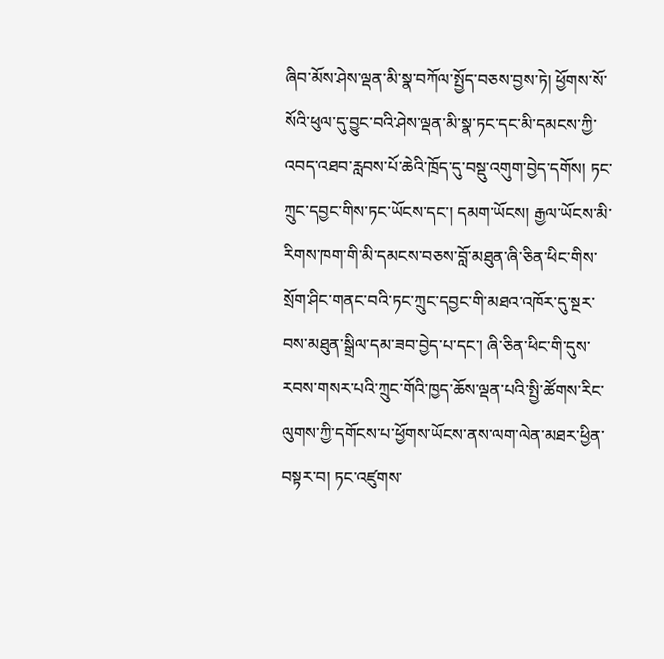ཞིབ་མོས་ཤེས་ལྡན་མི་སྣ་བཀོལ་སྤྱོད་བཅས་བྱས་ཏེ། ཕྱོགས་སོ་སོའི་ཕུལ་དུ་བྱུང་བའི་ཤེས་ལྡན་མི་སྣ་ཏང་དང་མི་དམངས་ཀྱི་འབད་འཐབ་རླབས་པོ་ཆེའི་ཁྲོད་དུ་བསྡུ་འགུག་བྱེད་དགོས། ཏང་ཀྲུང་དབྱང་གིས་ཏང་ཡོངས་དང་། དམག་ཡོངས། རྒྱལ་ཡོངས་མི་རིགས་ཁག་གི་མི་དམངས་བཅས་བློ་མཐུན་ཞི་ཅིན་ཕིང་གིས་སྲོག་ཤིང་གནང་བའི་ཏང་ཀྲུང་དབྱང་གི་མཐའ་འཁོར་དུ་སྔར་བས་མཐུན་སྒྲིལ་དམ་ཟབ་བྱེད་པ་དང་། ཞི་ཅིན་ཕིང་གི་དུས་རབས་གསར་པའི་ཀྲུང་གོའི་ཁྱད་ཆོས་ལྡན་པའི་སྤྱི་ཚོགས་རིང་ལུགས་ཀྱི་དགོངས་པ་ཕྱོགས་ཡོངས་ནས་ལག་ལེན་མཐར་ཕྱིན་བསྟར་བ། ཏང་འཛུགས་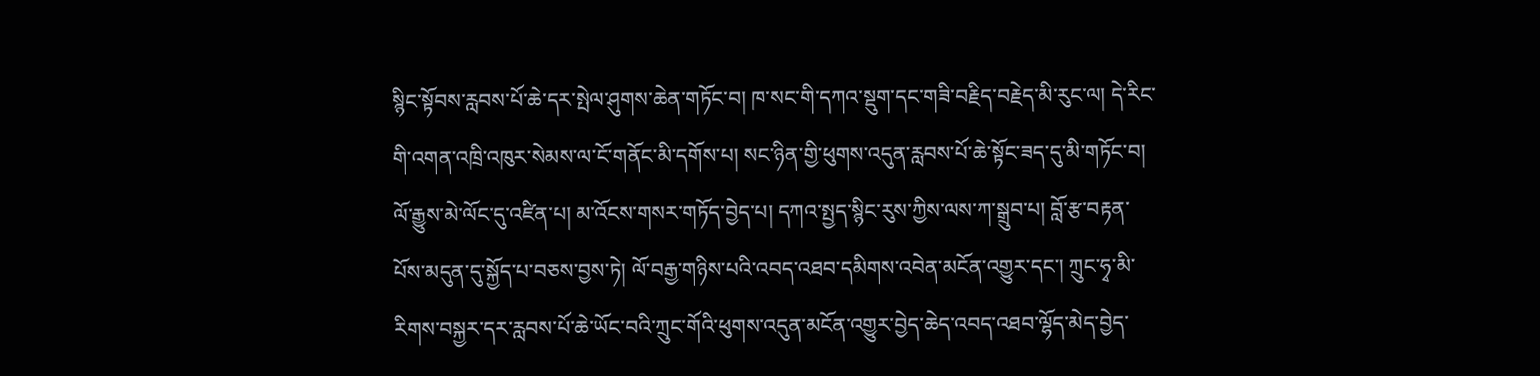སྙིང་སྟོབས་རླབས་པོ་ཆེ་དར་སྤེལ་ཤུགས་ཆེན་གཏོང་བ། ཁ་སང་གི་དཀའ་སྡུག་དང་གཟི་བརྗིད་བརྗེད་མི་རུང་ལ། དེ་རིང་གི་འགན་འཁྲི་འཁུར་སེམས་ལ་ངོ་གནོང་མི་དགོས་པ། སང་ཉིན་གྱི་ཕུགས་འདུན་རླབས་པོ་ཆེ་སྟོང་ཟད་དུ་མི་གཏོང་བ། ལོ་རྒྱུས་མེ་ལོང་དུ་འཛིན་པ། མ་འོངས་གསར་གཏོད་བྱེད་པ། དཀའ་སྤྱད་སྙིང་རུས་ཀྱིས་ལས་ཀ་སྒྲུབ་པ། བློ་རྩ་བརྟན་པོས་མདུན་དུ་སྐྱོད་པ་བཅས་བྱས་ཏེ། ལོ་བརྒྱ་གཉིས་པའི་འབད་འཐབ་དམིགས་འབེན་མངོན་འགྱུར་དང་། ཀྲུང་ཧྭ་མི་རིགས་བསྐྱར་དར་རླབས་པོ་ཆེ་ཡོང་བའི་ཀྲུང་གོའི་ཕུགས་འདུན་མངོན་འགྱུར་བྱེད་ཆེད་འབད་འཐབ་ལྷོད་མེད་བྱེད་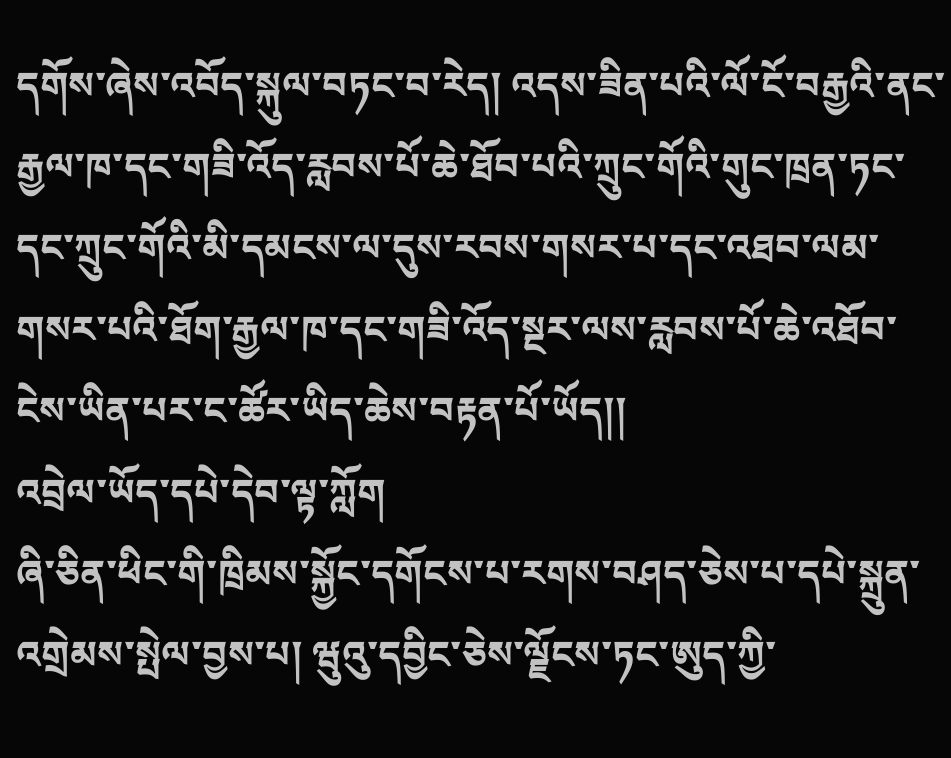དགོས་ཞེས་འབོད་སྐུལ་བཏང་བ་རེད། འདས་ཟིན་པའི་ལོ་ངོ་བརྒྱའི་ནང་རྒྱལ་ཁ་དང་གཟི་འོད་རླབས་པོ་ཆེ་ཐོབ་པའི་ཀྲུང་གོའི་གུང་ཁྲན་ཏང་དང་ཀྲུང་གོའི་མི་དམངས་ལ་དུས་རབས་གསར་པ་དང་འཐབ་ལམ་གསར་པའི་ཐོག་རྒྱལ་ཁ་དང་གཟི་འོད་སྔར་ལས་རླབས་པོ་ཆེ་འཐོབ་ངེས་ཡིན་པར་ང་ཚོར་ཡིད་ཆེས་བརྟན་པོ་ཡོད།།
འབྲེལ་ཡོད་དཔེ་དེབ་ལྟ་ཀློག
ཞི་ཅིན་ཕིང་གི་ཁྲིམས་སྐྱོང་དགོངས་པ་རགས་བཤད་ཅེས་པ་དཔེ་སྐྲུན་འགྲེམས་སྤེལ་བྱས་པ། ཝུའུ་དབྱིང་ཅེས་ལྗོངས་ཏང་ཨུད་ཀྱི་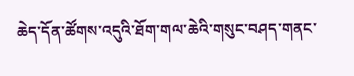ཆེད་དོན་ཚོགས་འདུའི་ཐོག་གལ་ཆེའི་གསུང་བཤད་གནང་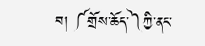བ། ༼གྲོས་ཆོད་༽ཀྱི་ནང་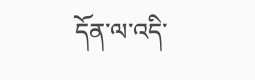དོན་ལ་འདི་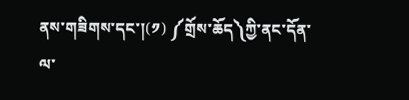ནས་གཟིགས་དང་།(༡) ༼གྲོས་ཆོད༽ཀྱི་ནང་དོན་ལ་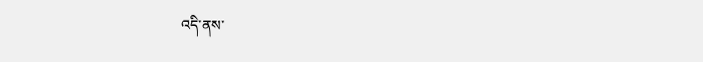འདི་ནས་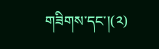གཟིགས་དང་།(༢)